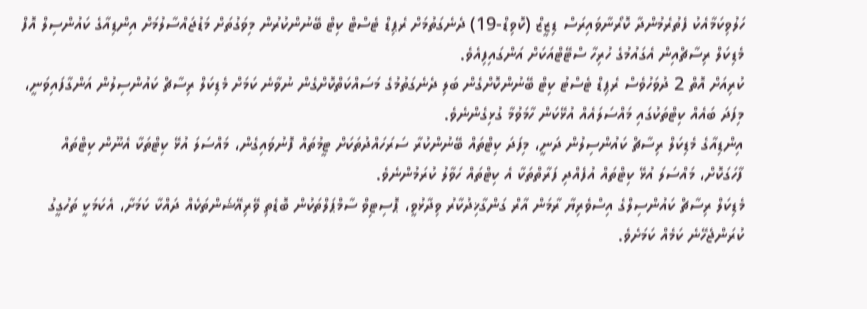ހަލުވިކަމާއެކު ފެތުރެމުންދާ ކޮރޯނާވައިރަސް ޑިޒީޒް (ކޮވިޑް-19) ދެނެގަތުމަށް ރެޕިޑް ޓެސްޓް ކިޓް ބޭނުންކުރުން މިވަގުތަށް މަޑުޖައްސާލުމަށް އިންޑިއާގެ ކައުންސިލް އޮފް މެޑިކަލް ރިސާޗްއިން އެގައުމުގެ ހުރިހާ ސްޓޭޓްއަކަށް އަންގައިފިއެވެ.
ކުރިއަށް އޮތް 2 ދުވަހުވެސް ރެޕިޑް ޓެސްޓު ކިޓް ބޭނުންކޮށްގެން ބަލި ދެނެގަތުމުގެ މަސައްކަތްކޮށްގެން ނުވާނެ ކަމަށް މެޑިކަލް ރިސާޗް ކައުންސިލުން އަންގާފައިވަނީ، މިފަދަ ބައެއް ކިޓްތަކުގައި މައްސަލައެއް އުޅޭކަން ހާމަވުމާ ގުޅިގެންނެވެ.
އިންޑިއާގެ މެޑިކަލް ރިސާޗް ކައުންސިލުން ދަނީ، މިފަދަ ކިޓްތައް ބޭނުންކުރާ ސަރަހައްދުތަކަށް ޓީމުތައް ފޮނުވައިގެން، މައްސަލަ އުޅޭ ކިޓްތަކާ އެނޫން ކިޓްތައް ފާހަގަކޮށް، މައްސަލަ އުޅޭ ކިޓްތައް އުފެއްދި ފަރާތްތަކާ އެ ކިޓްތައް ހަވާލު ކުރަމުންނެވެ.
މެޑިކަލް ރިސާޗް ކައުންސިލްގެ އިސްވެރިޔާ ރާމަން އާރް ގަންގާޚިދުކާރު ވިދާޅުވީ، ޕޮސިޓިވް ސާމްޕަލްތަކުން ބޮޑެތި ވޭރިއޭޝަންތަކެއް ދައްކާ ކަމަށާ، އެކަމަކީ ތަހުގީގު ކުރަންޖެހޭނެ ކަމެއް ކަމަށެވެ.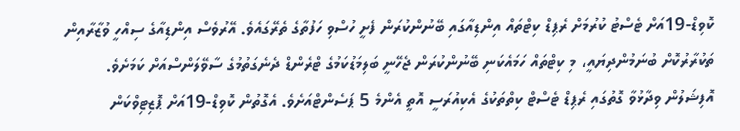ކޮވިޑް-19އަށް ޓެސްޓު ކުރުމަށް ރެޕިޑް ކިޓްތައް އިންޑިއާގައި ބޭނުންކުރަން ފެށީ ހުސްވި ހަފުތާގެ ތެރޭގައެވެ. އޭރުވެސް އިންޑިއާގެ ސިއްހީ ވުޒާރާއިން ތަކުރާރުކޮށް ބުނަމުންދިޔައީ، މި ކިޓްތައް ހަމައެކަނި ބޭނުންކުރަން ޖެހޭނީ ބަލިމަޑުކަމުގެ ޓްރެންޑް ދެނެގަތުމުގެ ސާވޭލަންސްއަށް ކަމަށެވެ.
އޮފިޝަލުން ވިދާޅުވާ ގޮތުގައި ރެޕިޑް ޓެސްޓް ކިތްތަކުގެ އެކިއުރަސީ އޮތީ އެންމެ 5 ޕަސެންޓްއަށެވެ. އެގޮތުން ކޮވިޑް-19އަށް ޕޮޒިޓިވްކަން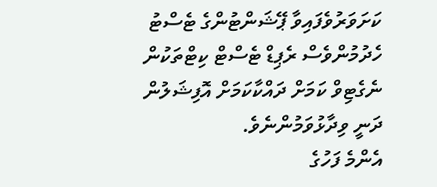ކަށަވަރުވެފައިވާ ޕޭޝަންޓުންގެ ޓެސްޓު ހެދުމުންވެސް ރެޕިޑް ޓެސްޓް ކިޓްތަކުން ނެގެޓިވް ކަމަށް ދައްކާކަމަށް އޮފިޝަލުން ދަނީ ވިދާޅުވަމުންނެވެ.
އެންމެ ފަހުގެ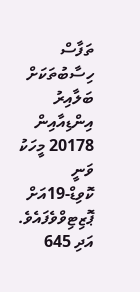ތަފާސް ހިސާބުތަކަށް ބަލާއިރު އިންޑިއާއިން 20178 މީހަކު ވަނީ ކޮވިޑް-19އަށް ޕޮޒިޓިވްވެފައެވެ. އަދި 645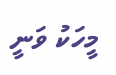މީހަކު ވަނީ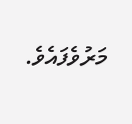މަރުވެފައެވެ.